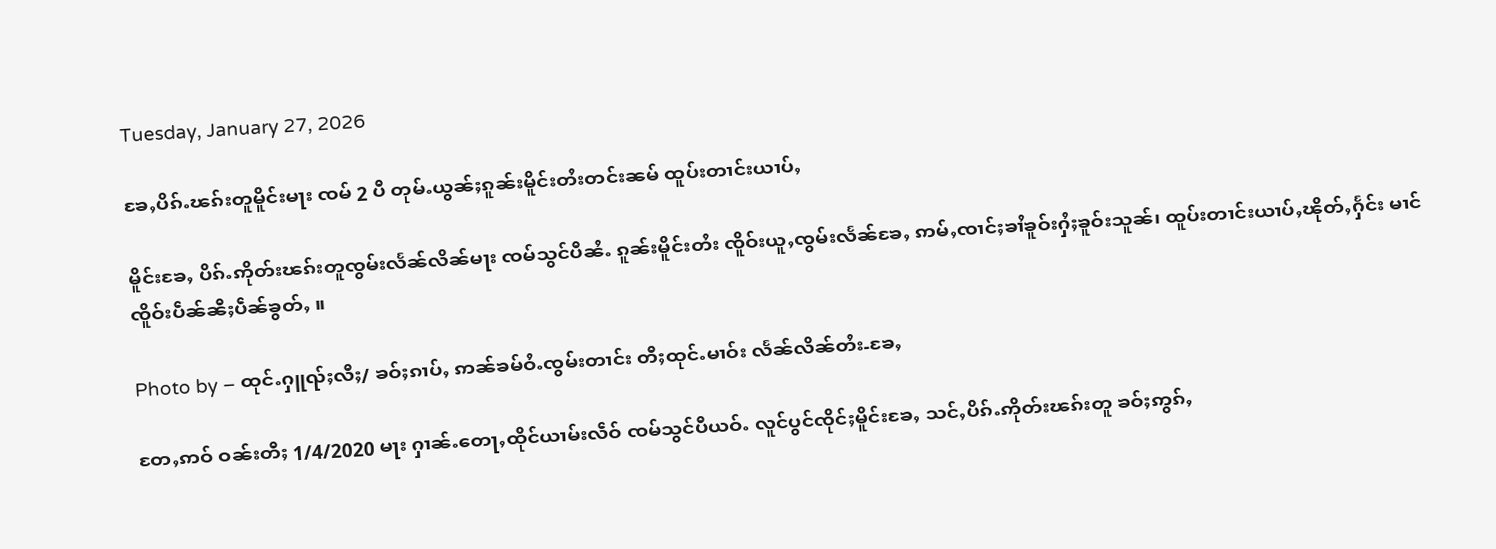Tuesday, January 27, 2026

ၶႄႇပိၵ်ႉၽၵ်းတူမိူင်းမႃး ၸမ် 2 ပီ တုမ်ႉယွၼ်ႈၵူၼ်းမိူင်းတႆးတင်းၼမ် ထူပ်းတၢင်းယၢပ်ႇ

မိူင်းၶႄႇ ပိၵ်ႉဢိုတ်းၽၵ်းတူၸွမ်းလႅၼ်လိၼ်မႃး ၸမ်သွင်ပီၼႆႉ ၵူၼ်းမိူင်းတႆး ၸိူဝ်းယူႇၸွမ်းလႅၼ်ၶႄႇ ဢမ်ႇၸၢင်ႈၶၢႆၶူဝ်းႁႆႈၶူဝ်းသူၼ်၊ ထူပ်းတၢင်းယၢပ်ႇၽိုတ်ႇႁႅင်း မၢင် ၸိူဝ်းပဵၼ်ၼီႈပဵၼ်ၶွတ်ႇ ။

Photo by – ထုင်ႉႁူၺ်ႈလီႈ/ ၶဝ်ႈၵၢပ်ႇ ဢၼ်ၶမ်ဝႆႉၸွမ်းတၢင်း တီႈထုင်ႉမၢဝ်း လႅၼ်လိၼ်တႆး-ၶႄႇ

တႄႇဢဝ် ဝၼ်းတီႈ 1/4/2020 မႃး ႁၢၼ်ႉတေႃႇထိုင်ယၢမ်းလဵဝ် ၸမ်သွင်ပီယဝ်ႉ လူင်ပွင်ၸိုင်ႈမိူင်းၶႄႇ သင်ႇပိၵ်ႉဢိုတ်းၽၵ်းတူ ၶဝ်ႈဢွၵ်ႇ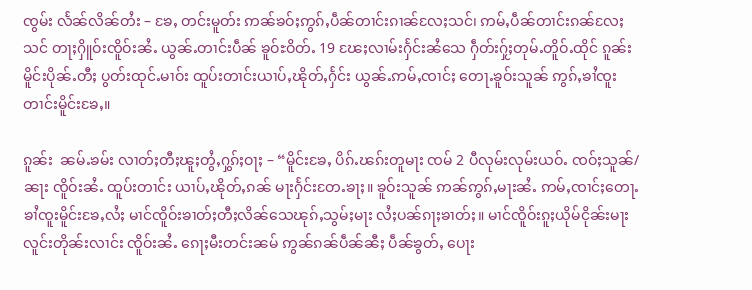ၸွမ်း လႅၼ်လိၼ်တႆး – ၶႄႇ တင်းမူတ်း ဢၼ်ၶဝ်ႈဢွၵ်ႇပဵၼ်တၢင်းၵၢၼ်လႄႈသင်၊ ဢမ်ႇပဵၼ်တၢင်းၵၼ်လႄႈသင် တႃႈႁိူဝ်းၸိူဝ်းၼႆႉ ယွၼ်ႉတၢင်းပဵၼ် ၶူဝ်ႊဝိတ်ႉ 19 ၽႄႈလၢမ်းႁႅင်းၼႆသေ ႁဵတ်းႁႂ်ႈတုမ်ႉတိူဝ်ႉထိုင် ၵူၼ်းမိူင်းပိုၼ်ႉတီႈ ပွတ်းထုင်ႉမၢဝ်း ထူပ်းတၢင်းယၢပ်ႇၽိုတ်ႇႁႅင်း ယွၼ်ႉဢမ်ႇၸၢင်ႈ တေႃႉၶူဝ်းသူၼ် ဢွၵ်ႇၶၢႆၸူးတၢင်းမိူင်းၶႄႇ။

ၵူၼ်း  ၼမ်ႉၶမ်း လၢတ်ႈတီႈၽူႈတွႆႇႁွၵ်ႈဝႃႈ – “မိူင်းၶႄႇ ပိၵ်ႉၽၵ်းတူမႃး ၸမ် 2 ပီလုမ်းလုမ်းယဝ်ႉ ၸဝ်ႈသူၼ်/ ၼႃး ၸိူဝ်းၼႆႉ ထူပ်းတၢင်း ယၢပ်ႇၽိုတ်ႇၵၼ် မႃးႁႅင်းတႄႉၶႃႈ။ ၶူဝ်းသူၼ် ဢၼ်ဢွၵ်ႇမႃးၼႆႉ ဢမ်ႇၸၢင်ႈတေႃႉၶၢႆၸူးမိူင်းၶႄႇလႆႈ မၢင်ၸိူဝ်းၶၢတ်ႈတီႈလိၼ်သေၽုၵ်ႇသွမ်ႈမႃး လႆႈပၼ်ၵႃႈၶၢတ်ႈ။ မၢင်ၸိူဝ်းၵူႈယိုမ်ငိုၼ်းမႃးလူင်းတိုၼ်းလၢင်း ၸိူဝ်းၼႆႉ ၵေႃႈမီးတင်းၼမ် ဢွၼ်ၵၼ်ပဵၼ်ၼီႈ ပဵၼ်ၶွတ်ႇ ပေႃး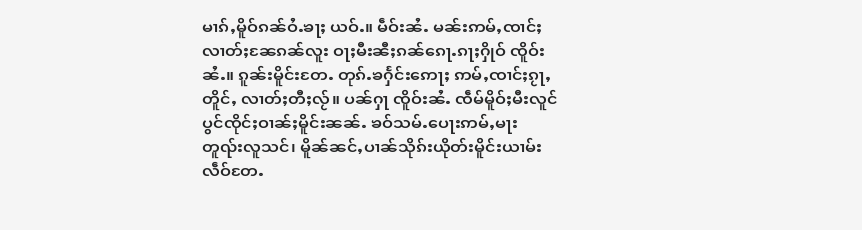မၢၵ်ႇမိူဝ်ၵၼ်ဝႆႉၶႃႈ ယဝ်ႉ။ မဵဝ်းၼႆႉ မၼ်းဢမ်ႇၸၢင်ႈလၢတ်ႈၼႄၵၼ်လူး ဝႃႈမီးၼီႈၵၼ်ၵေႃႉၵႃႈႁိုဝ် ၸိူဝ်းၼႆႉ။ ၵူၼ်းမိူင်းတႄႉ တုၵ်ႉၶႁႅင်းဢေႃႈ ဢမ်ႇၸၢင်ႈၵႂႃႇတိူင်ႇ လၢတ်ႈတီႈလႂ်။ ပၼ်ႁႃ ၸိူဝ်းၼႆႉ ၸဵမ်မိူဝ်ႈမီးလူင်ပွင်ၸိုင်ႈဝၢၼ်ႈမိူင်းၼၼ်ႉ ၶဝ်သမ်ႉပေႃးဢမ်ႇမႃး    တူၺ်းလူသင်၊ မိူၼ်ၼင်ႇပၢၼ်သိုၵ်းယိုတ်းမိူင်းယၢမ်းလဵဝ်တႄႉ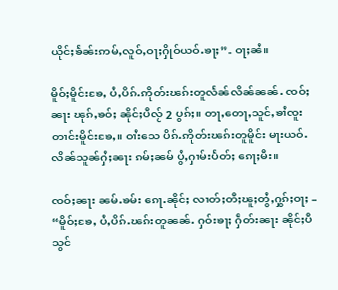ယိုင်ႈၶႅၼ်းဢမ်ႇလူဝ်ႇဝႃႈႁိုဝ်ယဝ်ႉၶႃႈ”- ဝႃႈၼႆ။

မိူဝ်ႈမိူင်းၶႄႇ ပႆႇပိၵ်ႉဢိုတ်းၽၵ်းတူလႅၼ်လိၼ်ၼၼ်ႉ ၸဝ်ႈၼႃး ၽုၵ်ႇၶဝ်ႈ ၼိုင်ႈပီလႂ် 2 ပွၵ်ႈ။ တႃႇတေႃႇသူင်ႇၶၢႆၸူးတၢင်းမိူင်းၶႄႇ။ ဝၢႆးသေ ပိၵ်ႉဢိုတ်းၽၵ်းတူမိူင်း မႃးယဝ်ႉလိၼ်သူၼ်ႁႆႈၼႃး ၵမ်ႈၼမ် ပွႆႇႁၢမ်းပႅတ်ႈ ၵေႃႈမီး။

ၸဝ်ႈၼႃး ၼမ်ႉၶမ်း ၵေႃႉၼိုင်ႈ လၢတ်ႈတီႈၽူႈတွႆႇႁွၵ်ႈဝႃႈ – “မိူဝ်ႈၶႄႇ ပႆႇပိၵ်ႉၽၵ်းတူၼၼ်ႉ ႁဝ်းၶႃႈ ႁဵတ်းၼႃး ၼိုင်ႈပီ သွင်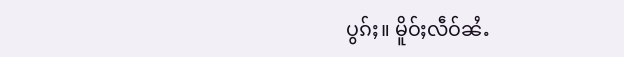ပွၵ်ႈ။ မိူဝ်ႈလဵဝ်ၼႆႉ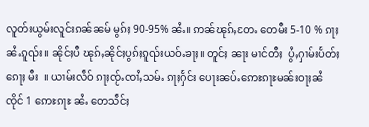လူတ်းယွမ်းလူင်းၵၼ်ၼမ် မွၵ်ႈ 90-95% ၼႆႉ။ ဢၼ်ၽုၵ်ႇတႄႉ တေမီး 5-10 % ၵႃႈၼႆႉၵူၺ်း။ ၼိုင်ႈပီ ၽုၵ်ႇၼိုင်ႈပွၵ်ႈၵူၺ်းယဝ်ႉၶႃႈ။ တူင်ႈ ၼႃး မၢင်တီႈ  ပွႆႇႁၢမ်းပႅတ်ႈၵေႃႈ မီး  ။ ယၢမ်းလဵဝ် ၵႃႈၸႂ်ႉၸၢႆႇသမ်ႉ ၵႃႈႁႅင်း ပေႃးၼပ်ႉဢေႊၵႃႊမၼ်းဝႃႈၼႆၸိုင် 1 ဢေႊၵႃႊ ၼႆႉ တေသဵင်ႈ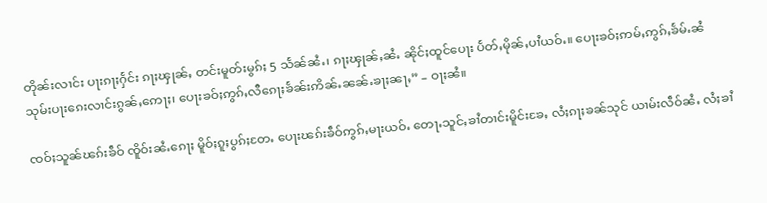တိုၼ်းလၢင်း ပႃးၵႃႈႁႅင်း ၵႃႈၾုၼ်ႇ တင်းမူတ်းမွၵ်ႈ 5 သႅၼ်ၼႆႉ၊ ၵႃႈၾုၼ်ႇၼႆႉ ၼိုင်ႈထူင်ပေႃး ပႅတ်ႇမိုၼ်ႇပၢႆယဝ်ႉ။ ပေႃးၶဝ်ႈဢမ်ႇဢွၵ်ႇၶႅမ်ႉၼႆ    သုမ်းပႃးၵေးလၢင်းၵွၼ်ႇဢေႃႈ၊ ပေႃးၶဝ်ႈဢွၵ်ႇလီၵေႃႈၶႅၼ်းဢိၼ်ႉၼၼ်ႉၶႃႈၼႃႇ” – ဝႃႈၼႆ။

ၸဝ်ႈသူၼ်ၽၵ်းၶဵဝ် ၸိူဝ်းၼႆႉၵေႃႈ မိူဝ်ႈၵူႈပွၵ်ႈတႄႉ ပေႃးၽၵ်းၶဵဝ်ဢွၵ်ႇမႃးယဝ်ႉ တေႃႉသူင်ႇၶၢႆတၢင်းမိူင်းၶႄႇ လႆႈၵႃႈၶၼ်သုင် ယၢမ်းလဵဝ်ၼႆႉ လႆႈၶၢႆ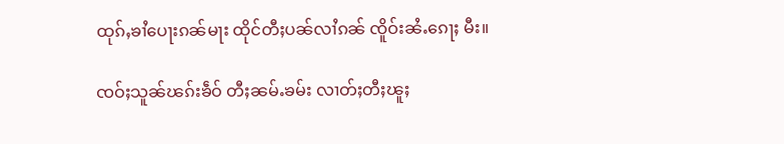ထုၵ်ႇၶၢႆပေႃးၵၼ်မႃး ထိုင်တီႈပၼ်လၢႆၵၼ် ၸိူဝ်းၼႆႉၵေႃႈ မီး။

ၸဝ်ႈသူၼ်ၽၵ်းၶဵဝ် တီႈၼမ်ႉၶမ်း လၢတ်ႈတီႈၽူႈ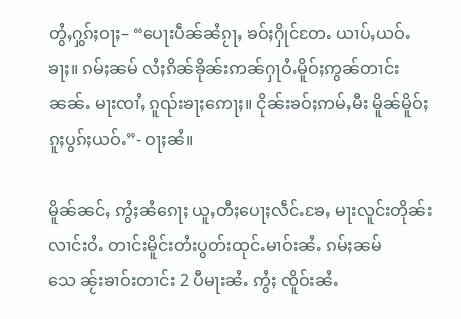တွႆႇႁွၵ်ႈဝႃႈ– “ပေႃးပဵၼ်ၼႆၵႂႃႇ ၶဝ်ႈႁိုင်တႄႉ ယၢပ်ႇယဝ်ႉၶႃႈ။ ၵမ်ႈၼမ် လႆႈၵိၼ်ၶိုၼ်းဢၼ်ႁႃဝႆႉမိူဝ်ႈဢွၼ်တၢင်းၼၼ်ႉ မႃးၸၢႆႇ ၵူၺ်းၶႃႈဢေႃႈ။ ငိုၼ်းၶဝ်ႈဢမ်ႇမီး မိူၼ်မိူဝ်ႈၵူႈပွၵ်ႈယဝ်ႉ”- ဝႃႈၼႆ။

မိူၼ်ၼင်ႇ ဢွႆႈၼႆၵေႃႈ ယူႇတီႈပေႃႈလဵင်ႉၶႄႇ မႃးလူင်းတိုၼ်းလၢင်းဝႆႉ တၢင်းမိူင်းတႆးပွတ်းထုင်ႉမၢဝ်းၼႆႉ ၵမ်ႈၼမ်သေ ၼႂ်းၶၢဝ်းတၢင်း 2 ပီမႃးၼႆႉ ဢွႆႈ ၸိူဝ်းၼႆႉ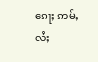ၵေႃႈ ဢမ်ႇလႆႈ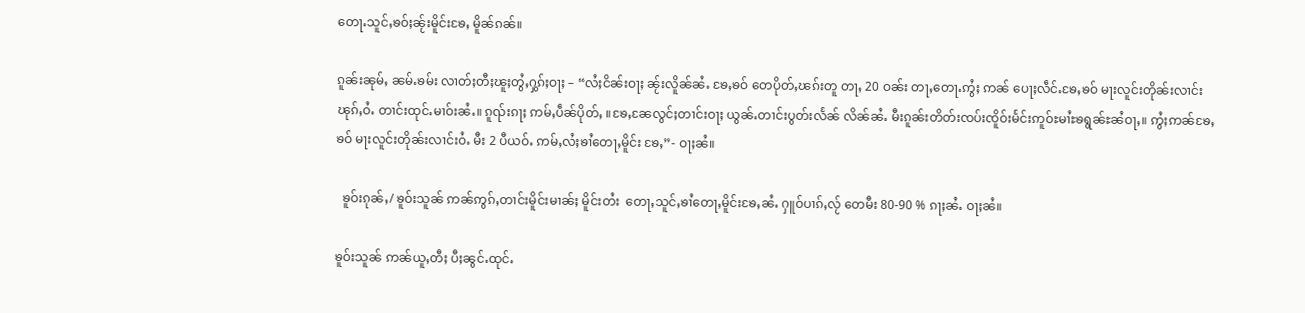တေႃႉသူင်ႇၶဝ်ႈၼႂ်းမိူင်းၶႄႇ မိူၼ်ၵၼ်။

ၵူၼ်းၼုမ်ႇ ၼမ်ႉၶမ်း လၢတ်ႈတီႈၽူႈတွႆႇႁွၵ်ႈဝႃႈ – “လႆႈငိၼ်းဝႃႈ ၼႂ်းလိူၼ်ၼႆႉ ၶႄႇၶဝ် တေပိုတ်ႇၽၵ်းတူ တႃႇ 20 ဝၼ်း တႃႇတေႃႉဢွႆႈ ဢၼ် ပေႃႈလဵင်ႉၶႄႇၶဝ် မႃးလူင်းတိုၼ်းလၢင်း ၽုၵ်ႇဝႆႉ တၢင်းထုင်ႉမၢဝ်းၼႆႉ။ ၵူၺ်းၵႃႈ ဢမ်ႇပဵၼ်ပိုတ်ႇ ။ၶႄႇၼႄလွင်ႈတၢင်းဝႃႈ ယွၼ်ႉတၢင်းပွတ်းလႅၼ် လိၼ်ၼႆႉ မီးၵူၼ်းတိတ်းၸပ်းၸိူဝ်းမႅင်းဢူဝ်ႊမၢႆႊၶရွၼ်ႊၼႆဝႃႇ။ ဢွႆႈဢၼ်ၶႄႇၶဝ် မႃးလူင်းတိုၼ်းလၢင်းဝႆႉ မီး 2 ပီယဝ်ႉ ဢမ်ႇလႆႈၶၢႆတေႃႇမိူင်း ၶႄႇ”- ဝႃႈၼႆ။

  ၶူဝ်းၵုၼ်ႇ/ ၶူဝ်းသူၼ် ဢၼ်ဢွၵ်ႇတၢင်းမိူင်းမၢၼ်ႈ မိူင်းတႆး  တေႃႇသူင်ႇၶၢႆတေႃႇမိူင်းၶႄႇၼႆႉ ႁူဝ်ပၢၵ်ႇလႂ် တေမီး 80-90 % ၵႃႈၼႆႉ ဝႃႈၼႆ။

ၶူဝ်းသူၼ် ဢၼ်ယူႇတီႈ ပီႈၼွင်ႉထုင်ႉ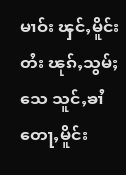မၢဝ်း ၾင်ႇမိူင်းတႆး ၽုၵ်ႇသွမ်ႈသေ သူင်ႇၶၢႆတေႃႇမိူင်း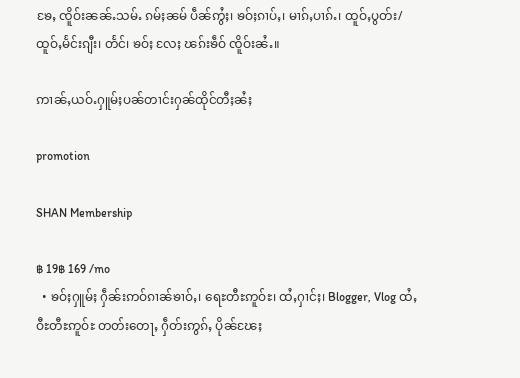ၶႄႇ ၸိူဝ်းၼၼ်ႉသမ်ႉ ၵမ်ႈၼမ် ပဵၼ်ဢွႆႈ၊ ၶဝ်ႈၵၢပ်ႇ၊ မၢၵ်ႇပၢၵ်ႉ၊ ထူဝ်ႇပွတ်း/ ထူဝ်ႇမႅင်းၵျီး၊ တႅင်၊ ၶဝ်ႈ လႄႈ ၽၵ်းၶဵဝ် ၸိူဝ်းၼႆႉ။

ဢၢၼ်ႇယဝ်ႉႁူမ်ႈပၼ်တၢင်းႁၼ်ထိုင်တီႈၼႆႈ

promotion

SHAN Membership

฿ 19฿ 169 /mo
  • ၶဝ်ႈႁူမ်ႈ ႁဵၼ်းဢဝ်ၵၢၼ်ၶၢဝ်ႇ၊ ရေႊတီႊဢူဝ်ႊ၊ ထႆႇႁၢင်ႈ၊ Blogger, Vlog ထႆႇဝီႊတီႊဢူဝ်ႊ တတ်းတေႃႇ ႁဵတ်းဢွၵ်ႇ ပိုၼ်ၽႄႈ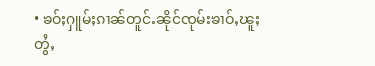• ၶဝ်ႈႁူမ်ႈၵၢၼ်တူင်ႉၼိုင်ၸုမ်းၶၢဝ်ႇၽူႈတွႆႇ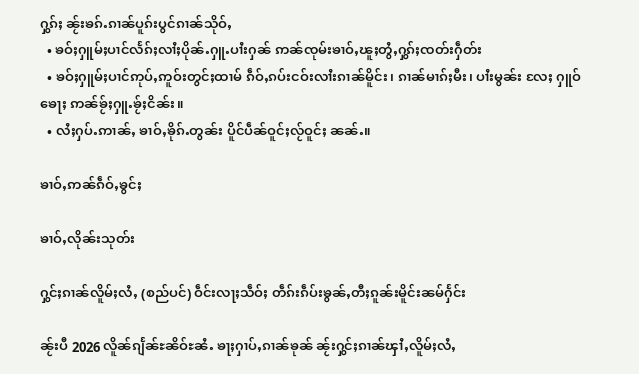ႁွၵ်ႈ ၼႂ်းၶၵ်ႉၵၢၼ်ပူၵ်းပွင်ၵၢၼ်သိုဝ်ႇ
  • ၶဝ်ႈႁူမ်ႈပၢင်လႅၵ်ႈလၢႆႈပိုၼ်ႉႁူႉပၢႆးႁၼ် ဢၼ်ၸုမ်းၶၢဝ်ႇၽူႈတွႆႇႁွၵ်ႈၸတ်းႁဵတ်း
  • ၶဝ်ႈႁူမ်ႈပၢင်ဢုပ်ႇဢူဝ်းတွင်ႈထၢမ် ၵဵဝ်ႇၵပ်းငဝ်းလၢႆးၵၢၼ်မိူင်း၊ ၵၢၼ်မၢၵ်ႈမီး၊ ပၢႆးမွၼ်း လႄႈ ႁူဝ်ၶေႃႈ ဢၼ်ၶႂ်ႈႁူႉၶႂ်ႈငိၼ်း။
  • လႆႈႁပ်ႉဢၢၼ်ႇ ၶၢဝ်ႇၶိုၵ်ႉတွၼ်း ပိူင်ပဵၼ်ဝူင်ႈလႂ်ဝူင်ႈ ၼၼ်ႉ။

ၶၢဝ်ႇဢၼ်ၵဵဝ်ႇၶွင်ႈ

ၶၢဝ်ႇလိုၼ်းသုတ်း

ႁွင်ႈၵၢၼ်လိူမ်ႈလႆႇ (စည်ပင်) ဝဵင်းလႃႈသဵဝ်ႈ တဵၵ်းၵဵပ်းၶွၼ်ႇတီႈၵူၼ်းမိူင်းၼမ်ႁႅင်း

ၼႂ်းပီ 2026 လိူၼ်ၵျႅၼ်ႊၼိဝ်ႊၼႆႉ ၶႃႈႁၢပ်ႇၵၢၼ်ၶုၼ် ၼႂ်းႁွင်ႈၵၢၼ်ၾၢႆႇလိူမ်ႈလႆႇ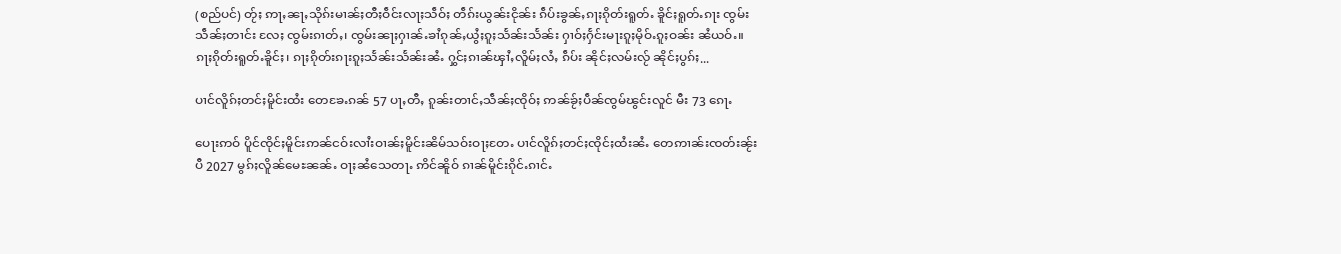(စည်ပင်) တႂ်ႈ ဢႃႇၼႃႇသိုၵ်းမၢၼ်ႈတီႈဝဵင်းလႃႈသဵဝ်ႈ တဵၵ်းယွၼ်းငိုၼ်း ၵဵပ်းၶွၼ်ႇၵႃႈၵိုတ်းရူတ်ႉ ၶိူင်ႈရူတ်ႉၵႃး ၸွမ်းသဵၼ်ႈတၢင်း လႄႈ ၸွမ်းၵၢတ်ႇ၊ ၸွမ်းၼႃႈႁၢၼ်ႉၶၢႆၵုၼ်ႇယွႆႈၵူႈသႅၼ်းသႅၼ်း ႁၢဝ်ႈႁႅင်းမႃးၵူႈမိုဝ်ႉၵူႈဝၼ်း ၼႆယဝ်ႉ။ ၵႃႈၵိုတ်းရူတ်ႉၶိူင်ႈ၊ ၵႃႈၵိုတ်းၵႃးၵူႈသႅၼ်းသႅၼ်းၼႆႉ ႁွင်ႈၵၢၼ်ၾၢႆႇလိူမ်ႈလႆႇ ၵဵပ်း ၼိုင်ႈလမ်းလႂ် ၼိုင်ႈပွၵ်ႈ...

ပၢင်လိူၵ်ႈတင်ႈမိူင်းထႆး တေၶႄႉၵၼ် 57 ပႃႇတီႇ ၵူၼ်းတၢင်ႇသဵၼ်ႈၸိုဝ်ႈ ဢၼ်ၶႂ်ႈပဵၼ်ၸွမ်ၽွင်းလူင် မီး 73 ၵေႃႉ

ပေႃးဢဝ် ပိူင်ၸိုင်ႈမိူင်းဢၼ်ငဝ်းလၢႆးဝၢၼ်ႈမိူင်းၼိမ်သဝ်းဝႃႈတႄႉ ပၢင်လိူၵ်ႈတင်ႈၸိုင်ႈထႆးၼႆႉ တေဢၢၼ်းၸတ်းၼႂ်းပီ 2027 မွၵ်ႈလိူၼ်မေႊၼၼ်ႉ ဝႃႈၼႆသေတႃႉ ဢိင်ၼိူဝ် ၵၢၼ်မိူင်းၵိုင်ႉၵၢင်ႉ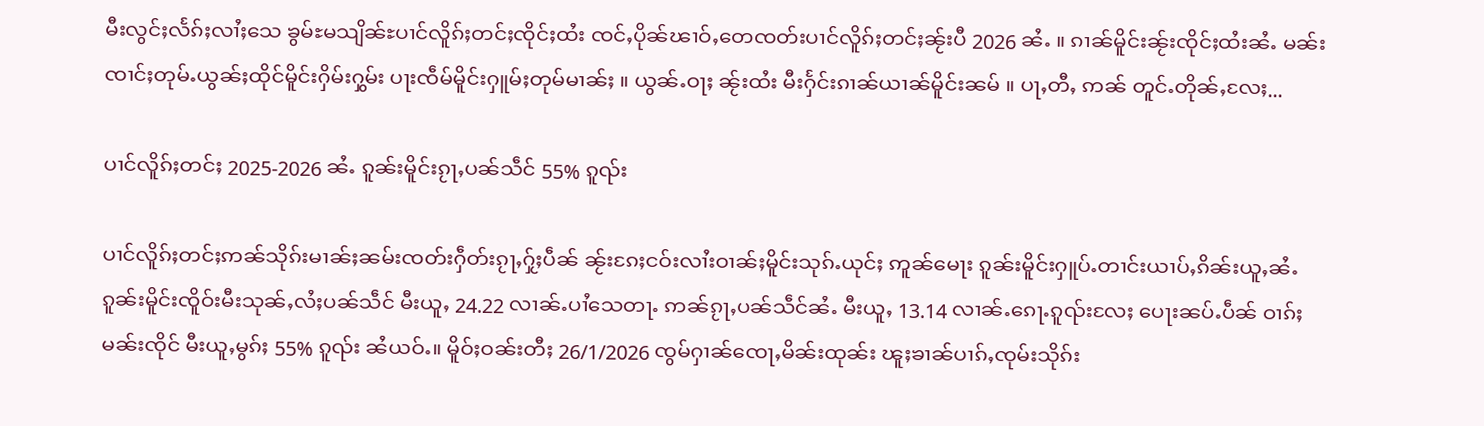မီးလွင်ႈလႅၵ်ႈလၢႆႈသေ ၶွမ်ႊမသျိၼ်ႊပၢင်လိူၵ်ႈတင်ႈၸိုင်ႈထႆး ၸင်ႇပိုၼ်ၽၢဝ်ႇတေၸတ်းပၢင်လိူၵ်ႈတင်ႈၼႂ်းပီ 2026 ၼႆႉ ။ ၵၢၼ်မိူင်းၼႂ်းၸိုင်ႈထႆးၼႆႉ မၼ်းၸၢင်ႈတုမ်ႉယွၼ်ႈထိုင်မိူင်းႁိမ်းႁွမ်း ပႃးၸဵမ်မိူင်းႁူမ်ႈတုမ်မၢၼ်ႈ ။ ယွၼ်ႉဝႃႈ ၼႂ်းထႆး မီးႁႅင်းၵၢၼ်ယၢၼ်မိူင်းၼမ် ။ ပႃႇတီႇ ဢၼ် တူင်ႉတိုၼ်ႇလႄႈ...

ပၢင်လိူၵ်ႈတင်ႈ 2025-2026 ၼႆႉ ၵူၼ်းမိူင်းၵႂႃႇပၼ်သဵင် 55% ၵူၺ်း

ပၢင်လိူၵ်ႈတင်ႈဢၼ်သိုၵ်းမၢၼ်ႈၼမ်းၸတ်းႁဵတ်းၵႂႃႇႁႂ်ႈပဵၼ် ၼႂ်းၵႄႈငဝ်းလၢႆးဝၢၼ်ႈမိူင်းသုၵ်ႉယုင်ႈ ဢူၼ်မေႃး ၵူၼ်းမိူင်းႁူပ်ႉတၢင်းယၢပ်ႇၵိၼ်းယူႇၼႆႉ ၵူၼ်းမိူင်းၸိူဝ်းမီးသုၼ်ႇလႆႈပၼ်သဵင် မီးယူႇ 24.22 လၢၼ်ႉပၢႆသေတႃႉ ဢၼ်ၵႂႃႇပၼ်သဵင်ၼႆႉ မီးယူႇ 13.14 လၢၼ်ႉၵေႃႉၵူၺ်းလႄႈ ပေႃးၼပ်ႉပဵၼ် ဝၢၵ်ႈမၼ်းၸိုင် မီးယူႇမွၵ်ႈ 55% ၵူၺ်း ၼႆယဝ်ႉ။ မိူဝ်ႈဝၼ်းတီႈ 26/1/2026 ၸွမ်ႁၢၼ်ၸေႃႇမိၼ်းထုၼ်း ၽူႈၶၢၼ်ပၢၵ်ႇၸုမ်းသိုၵ်း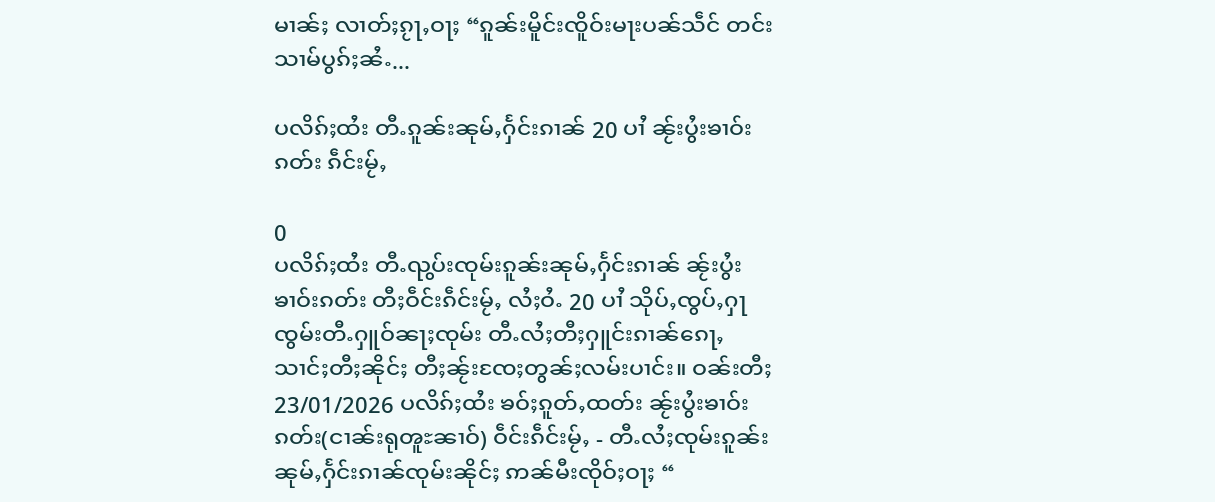မၢၼ်ႈ လၢတ်ႈၵႂႃႇဝႃႈ “ၵူၼ်းမိူင်းၸိူဝ်းမႃးပၼ်သဵင် တင်းသၢမ်ပွၵ်ႈၼႆႉ...

ပလိၵ်ႈထႆး တီႉၵူၼ်းၼုမ်ႇႁႅင်းၵၢၼ် 20 ပၢႆ ၼႂ်းပွႆးၶၢဝ်းၵတ်း ၵဵင်းမႂ်ႇ

0
ပလိၵ်ႈထႆး တီႉၺွပ်းၸုမ်းၵူၼ်းၼုမ်ႇႁႅင်းၵၢၼ် ၼႂ်းပွႆးၶၢဝ်းၵတ်း တီႈဝဵင်းၵဵင်းမႂ်ႇ လႆႈဝႆႉ 20 ပၢႆ သိုပ်ႇၸွပ်ႇႁႃၸွမ်းတီႉႁူဝ်ၼႃႈၸုမ်း တီႉလႆႈတီႈႁူင်းၵၢၼ်ၵေႃႇသၢင်ႈတီႈၼိုင်ႈ တီႈၼႂ်းၸႄႈတွၼ်ႈလမ်းပၢင်း။ ဝၼ်းတီႈ 23/01/2026 ပလိၵ်ႈထႆး ၶဝ်ႈၵူတ်ႇထတ်း ၼႂ်းပွႆးၶၢဝ်းၵတ်း(ငၢၼ်းရုၻူႊၼၢဝ်) ဝဵင်းၵဵင်းမႂ်ႇ - တီႉလႆႈၸုမ်းၵူၼ်းၼုမ်ႇႁႅင်းၵၢၼ်ၸုမ်းၼိုင်ႈ ဢၼ်မီးၸိုဝ်ႈဝႃႈ “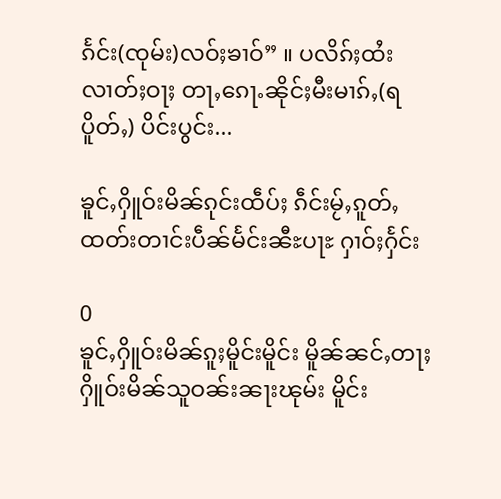ၵႅင်း(ၸုမ်း)လဝ်ႈၶၢဝ်” ။ ပလိၵ်ႈထႆးလၢတ်ႈဝႃႈ တႃႇၵေႃႉၼိုင်ႈမီးမၢၵ်ႇ(ရပိူတ်ႇ) ပိင်းပွင်း...

ၶူင်ႇႁိူဝ်းမိၼ်ၵုင်းထဵပ်ႈ ၵဵင်းမႂ်ႇၵူတ်ႇထတ်းတၢင်းပဵၼ်မႅင်းၼီႊပႃႊ ႁၢဝ်ႈႁႅင်း

0
ၶူင်ႇႁိူဝ်းမိၼ်ၵူႈမိူင်းမိူင်း မိူၼ်ၼင်ႇတႃႈႁိူဝ်းမိၼ်သူဝၼ်းၼႃးၽုမ်း မိူင်း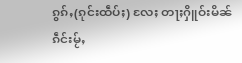ၵွၵ်ႇ(ၵုင်းထဵပ်ႈ) လႄႈ တႃႈႁိူဝ်းမိၼ် ၵဵင်းမႂ်ႇ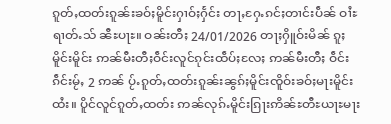ၵူတ်ႇထတ်းၵူၼ်းၶဝ်ႈမိူင်းႁၢဝ်ႈႁႅင်း တႃႇႁႄႉၵင်ႈတၢင်းပဵၼ် ဝၢႆႊရၢတ်ႉသ် ၼီႊပႃႊ။ ဝၼ်းတီႈ 24/01/2026 တႃႈႁိူဝ်းမိၼ် ၵူႈမိူင်းမိူင်း ဢၼ်မီးတီႈဝဵင်းလူင်ၵုင်းထဵပ်ႈလႄႈ ဢၼ်မီးတီႈ ဝဵင်းၵဵင်းမႂ်ႇ 2 ဢၼ် ပႂ်ႉၵူတ်ႇထတ်းၵူၼ်းၼွၵ်ႈမိူင်းၸိူဝ်းၶဝ်ႈမႃးမိူင်းထႆး။ ပိူင်လူင်ၵူတ်ႇထတ်း ဢၼ်လုၵ်ႉမိူင်းၵြႃးဢိၼ်ႊတီႊယႃႊမႃး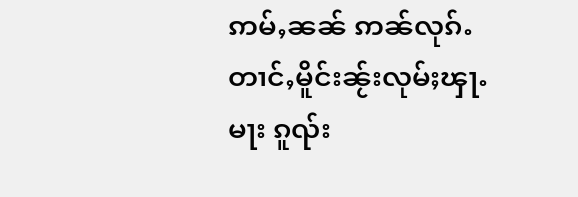ဢမ်ႇၼၼ် ဢၼ်လုၵ်ႉတၢင်ႇမိူင်းၼႂ်းလုမ်ႈၾႃႉမႃး ၵူၺ်း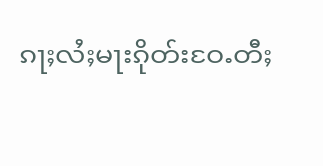ၵႃႈလႆႈမႃးၵိုတ်းဝႄႉတီႈ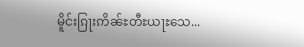မိူင်းၵြႃးဢိၼ်ႊတီႊယႃႊသေ...